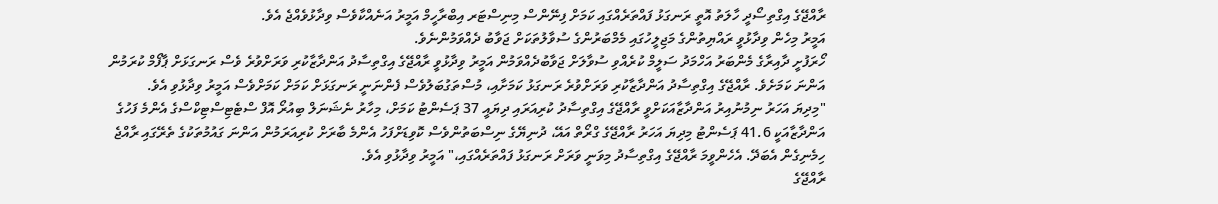ރާއްޖޭގެ އިގްތިސޯދީ ހާލަތު އޮތީ ރަނގަޅު ފައްތަރެއްގައި ކަމަށް ފިނޭންސް މިނިސްޓަރ އިބްރާހީމް އަމީރު އަނެއްކާވެސް ވިދާޅުވެއްޖެ އެވެ.
އަމީރު މިހެން ވިދާޅުވީ ރައްޔިތުންގެ މަޖިލީހުގައި މެމްބަރުންގެ ސުވާލުތަކަށް ޖަވާބު ދެއްވަމުންނެވެ.
ހޯރަފުށީ ދާއިރާގެ މެންބަރު އަހްމަދު ސަލީމް ކުރެއްވި ސުވާލަށް ޖަވާބުދެއްވަމުން އަމީރު ވިދާޅުވީ ރާއްޖޭގެ އިގްތިސާދު އަންދާޒާކުރި ވަރަށްވުރެ ވެސް ރަނގަޅަށް ޕާފޯމް ކުރަމުން އަންނަ ކަމަށެވެ. ރާއްޖޭގެ އިގްތިސާދު އަންދާޒާކުރި ވަރަށްވުރެ ރަނގަޅު ކަމަށާއި، މުސްތަގުބަލުވެސް ފެންނަނީ ރަނގަޅަށް ކަމަށް ކަމަށްވެސް އަމީރު ވިދާޅުވި އެވެ.
"މިދިޔަ އަހަރު ނިމުނުއިރު އަންދާޒާއަކަށްވީ ރާއްޖޭގެ އިގްތިސާދު ކުރިއަރައި ދިޔައީ 37 ޕަސެންޓު ކަމަށް، މިހާރު ނެޝަނަލް ބިއުރޯ އޮފް ސްޓެޓިސްޓިކްސްގެ އެންމެ ފަހުގެ އަންދާޒާއަކީ 41.6 ޕަސެންޓު މިދިޔަ އަހަރު ރާއްޖޭގެ ގްރޯތް އައޭ، ދުނިޔޭގެ ނިސްބަތުންވެސް ކޮވިޑަށްފަހު އެންމެ ބާރަށް ކުރިއަރަމުން އަންނަ ގައުމުތަކުގެ ތެރޭގައި ރާއްޖެ ހިމެނިގެން އެބަދޭ. އެހެންވީމަ ރާއްޖޭގެ އިގްތިސާދު މިވަނީ ވަރަށް ރަނގަޅު ފައްތަރެއްގައި،" އަމީރު ވިދާޅުވި އެވެ.
ރާއްޖޭގެ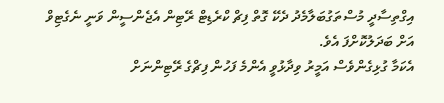އިގްތިސާދީ މުސްތަގުބަލާމެދު ދެކޭ ގޮތް ފިޗް ކްރެޑިޓް ރޭޓިން އެޖެންސީން ވަނީ ނެގެޓިވް އަށް ބަދަލުކޮށްފަ އެވެ.
އެކަމާ ގުޅިގެންވެސް އަމީރު ވިދާޅުވީ އެންމެ ފަހުން ފިޗްގެ ރޭޓިންނަށް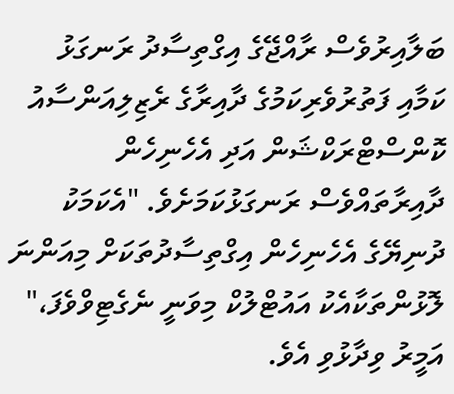ބަލާއިރުވެސް ރާއްޖޭގެ އިގްތިސާދު ރަނގަޅު ކަމާއި ފަތުރުވެރިކަމުގެ ދާއިރާގެ ރެޒިލިއަންސާއު ކޮންސްޓްރަކްޝަން އަދި އެހެނިހެން ދާއިރާތައްވެސް ރަނގަޅުކަމަށެވެ. "އެކަމަކު ދުނިޔޭގެ އެހެނިހެން އިގްތިސާދުތަކަށް މިއަންނަ ލޮޅުންތަކާއެކު އައުޓްލުކް މިވަނީ ނެގެޓިވްވެފަ،" އަމީރު ވިދާޅުވި އެވެ.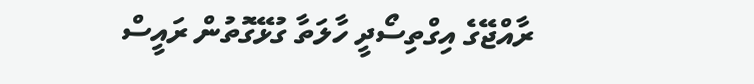ރާއްޖޭގެ އިގްތިސޯދީ ހާލަތާ ގުޅޭގޮތުން ރައީސް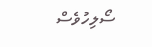ސޯލިހުވެސް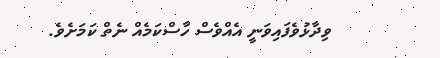ވިދާޅުވެފައިވަނީ އެއްވެސް ހާސްކަމެއް ނެތް ކަމަށެވެ.